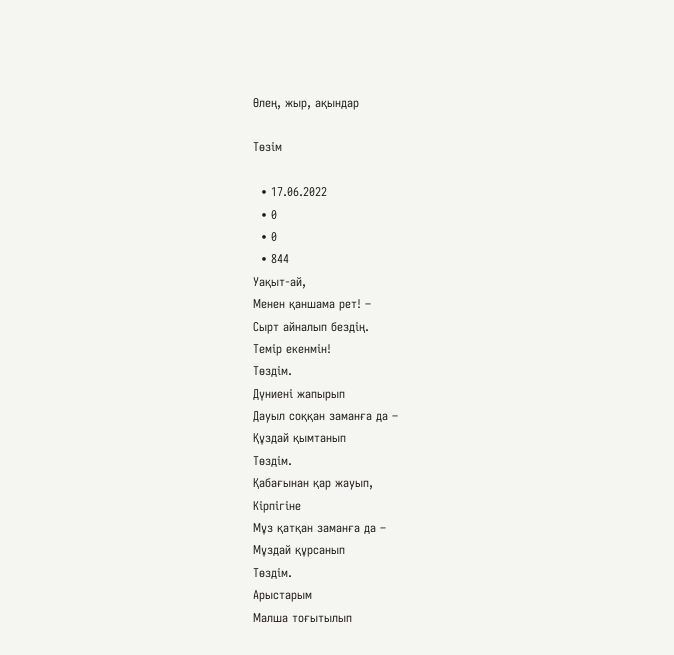Өлең, жыр, ақындар

Төзім

  • 17.06.2022
  • 0
  • 0
  • 844
Уақыт-ай,
Менен қаншама рет! –
Сырт айналып бездiң.
Темiр екенмiн!
Төздiм.
Дүниенi жапырып
Дауыл соққан заманға да –
Құздай қымтанып
Төздiм.
Қабағынан қар жауып,
Кiрпiгiне
Мұз қатқан заманға да –
Мұздай құрсанып
Төздiм.
Арыстарым
Малша тоғытылып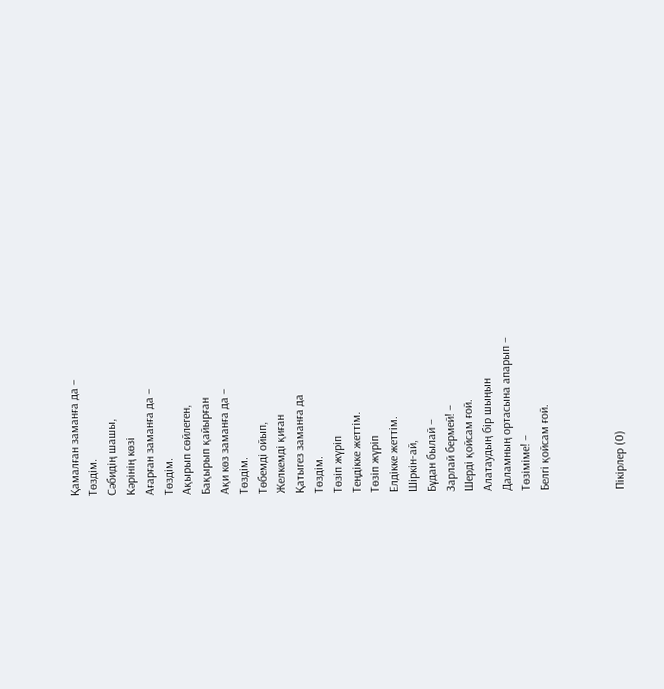Қамалған заманға да –
Төздiм.
Сәбидiң шашы,
Кәрiнiң көзi
Ағарған заманға да –
Төздiм.
Ақырып сөйлеген,
Бақырып қайырған
Ақи көз заманға да –
Төздiм.
Төбемдi ойып,
Желкемдi қиған
Қатыгез заманға да
Төздiм.
Төзiп жүрiп
Теңдiкке жеттiм.
Төзiп жүрiп
Елдiкке жеттiм.
Шiркiн-ай,
Бұдан былай –
Зарлай бермей! –
Шердi қойсам ғой.
Алатаудың бiр шыңын
Даламның ортасына апарып –
Төзiмiме! –
Белгi қойсам ғой.



Пікірлер (0)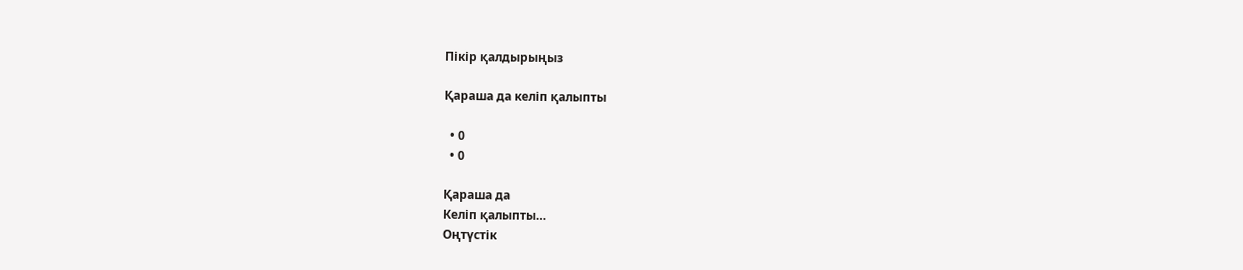Пікір қалдырыңыз

Қараша да келіп қалыпты

  • 0
  • 0

Қараша да
Келіп қалыпты…
Оңтүстік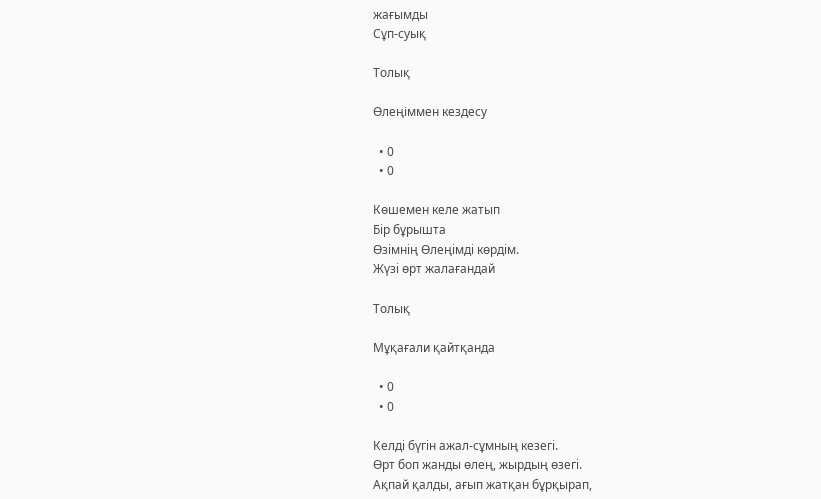жағымды
Сұп-суық

Толық

Өлеңіммен кездесу

  • 0
  • 0

Көшемен келе жатып
Бiр бұрышта
Өзiмнiң Өлеңiмдi көрдiм.
Жүзi өрт жалағандай

Толық

Мұқағали қайтқанда

  • 0
  • 0

Келдi бүгiн ажал-сұмның кезегi.
Өрт боп жанды өлең, жырдың өзегi.
Ақпай қалды, ағып жатқан бұрқырап,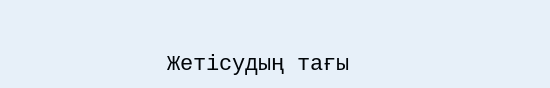Жетiсудың тағы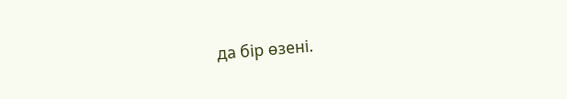да бiр өзенi.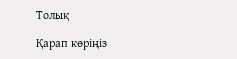Толық

Қарап көріңіз